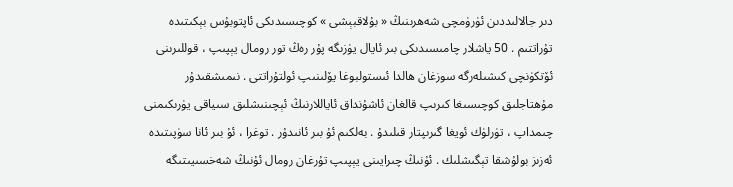دىر جالالىددىن ئۈرۈمچى شەھرىنىڭ « بۇلاقبېشى » كوچىسىدىكى ئاپتوبۇس بېكىتىدە تۇراتتىم . 50 ياشلار چامىسىدىكى بىر ئايال يۈزىگە پۇر رەڭ تور رومال يېپىپ ، قوللىرىنى ئۆتكۈنچى كىشىلەرگە سوزغان ھالدا ئىستولبوغا يۆلىنىپ ئولتۇراتتى . نىمىشقىدۇر مۇھتاجلىق كوچىسىغا كىرىپ قالغان ئاشۇنداق ئاياللارنىڭ ئېچىنىشلىق سىياقى يۈرىكىمنى چىمداپ ، تۈرلۈك ئويغا گىرىپتار قىلىدۇ . بەلكىم ئۇ بىر ئانىدۇر . توغرا ، ئۇ بىر ئانا سۈپىتىدە ئەزىز بولۇشقا تېگىشلىك . ئۇنىڭ چىرايىنى يېپىپ تۇرغان رومال ئۇنىڭ شەخسىيىتىگە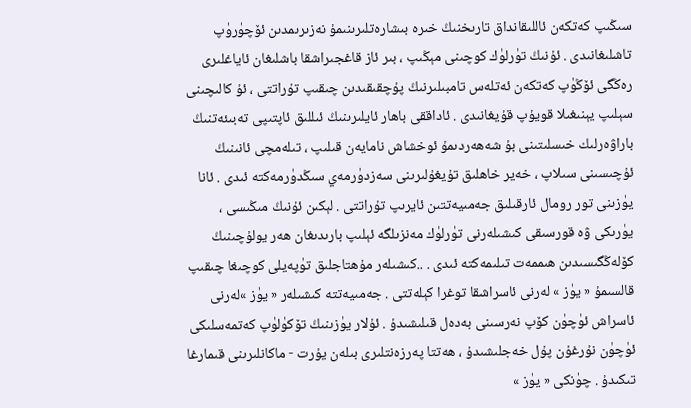سىڭىپ كەتكەن ئاللىقانداق تارىخنىڭ خىرە بىشارەتلىرىنىمۇ نەزىرىمدىن ئۆچۈرۈپ تاشلىغانىدى . ئۇنىڭ تۈرلۈك كوچىنى مېڭىپ ، بىر ئاز قاغجىراشقا باشلىغان ئاياغلىرى رەڭگى ئۆڭۈپ كەتكەن ئەتلەس تامبىلىرنىڭ پۇچقىقىدىن چىقىپ تۇراتتى ، ئۇ كالىچىنى سېلىپ يېنىغىلا قويۇپ قۇيغانىدى . ئاداققى باھار ئايلىرىنىڭ ئىللىق ئاپتىپى تەبىئەتنىڭ باراۋەرلىك خىسلىتىنى بۇ شەھەردىمۇ ئوخشاش نامايەن قىلىپ ، تىلەمچى ئانىنىڭ ئۇچىسىنى سىلاپ ، خەير خاھلىق تۇيغۇلىرىنى سەزدۈرمەي سىڭدۈرمەكتە ئىدى . ئانا يۈزىنى تور رومال ئارقىلىق جەمىيەتتىن ئايرىپ تۇراتتى . لېكىن ئۇنىڭ مىڭىسى ، يۈرىكى ۋە قورسىقى كىشىلەرنى تۈرلۈك مەنزىلگە ئېلىپ بارىدىغان ھەر يولۇچىنىڭ كۆلەڭگىسىدىن ھىممەت تىلىمەكتە ئىدى . ..كىشىلەر مۇھتاجلىق تۈپەيلى كوچىغا چىقىپ قالسىمۇ « يۈز » لەرنى ئاسراشقا توغرا كېلەتتى . جەمىيەتتە كىشىلەر « يۈز »لەرنى ئاسراش ئۈچۈن كۆپ نەرسىنى بەدەل قىلىشىدۇ . ئۇلار يۈزىنىڭ تۆكۈلۈپ كەتمەسلىكى ئۈچۈن نۇرغۇن پۇل خەجلىشىدۇ ، ھەتتا پەرزەنتلىرى بىلەن يۇرت - ماكانلىرىنى قىمارغا تىكىدۇ . چۈنكى « يۈز »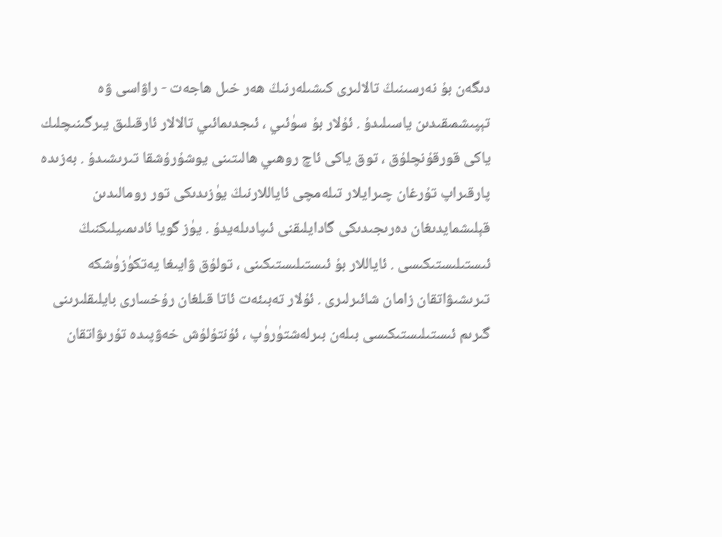دىگەن بۇ نەرسىنىڭ تالالىرى كىشىلەرنىڭ ھەر خىل ھاجەت - راۋاسى ۋە تېپىشمىقىدىن ياسىلىدۇ . ئۇلار بۇ سۈئىي ، ئىجدىمائىي تالالار ئارقىلىق يىرگىنىچلىك ياكى قورقۇنچلۇق ، توق ياكى ئاچ روھىي ھالىتىنى يوشۇرۇشقا تىرىشىدۇ . بەزىدە پارقىراپ تۇرغان چىرايلار تىلەمچى ئاياللارنىڭ يۈزىدىكى تور رومالىدىن قېلىشمايدىغان دەرىجىدىكى گادايلىقنى ئىپادىلەيدۇ . يۈز گويا ئادىمىيلىكنىڭ ئىستىلىستىكىسى . ئاياللار بۇ ئىستىلىستىكىنى ، تولۇق ۋايىغا يەتكۈزۈشكە تىرىشىۋاتقان زامان شائىرلىرى . ئۇلار تەبىئەت ئاتا قىلغان رۇخسارى بايلىقلىرىنى گىرىم ئىستىلىستىكىسى بىلەن بىرلەشتۈرۈپ ، ئۇنتۇلۇش خەۋپىدە تۇرىۋاتقان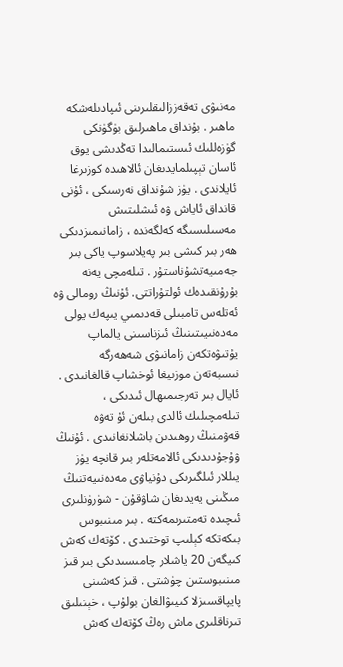مەنىۋى تەقەززالىقلىرىنى ئىپادىلەشكە ماھىر . بۇنداق ماھىرلىق بۈگۈنكى گۈزەللىك ئىستىمالىدا تەڭدىشى يوق ئاسان تېپىلمايدىغان ئالاھىدە كوزىرغا ئايلاندى . يۈز شۇنداق نەرسىكى ، ئۇنى قانداق ئاياش ۋە ئىشلىتىش مەسىلىسىگە كەلگەندە ، زامانىمىزدىكى ھەر بىر كىشى بىر پەيلاسوپ ياكى بىر جەمىيەتشۇناستۇر . تىلەمچى يەنە بۇرۇنقىدەك ئولتۇراتتى. ئۇنىڭ رومالى ۋە ئەتلەس تامبىلى قەدىمىي يىپەك يولى مەدەنىيىتىنىڭ ئىزناسىنى يالماپ يۇتىۋەتكەن زامانىۋى شەھەرگە نىسبەتەن موزىيغا ئوخشاپ قالغانىدى . ئايال بىر تەرجىمىھال ئىدىكى ، تىلەمچىلىك ئالدى بىلەن ئۇ تەۋە قەۋمنىڭ روھىدىن باشلانغانىدى . ئۇنىڭ ۋۇجۇدىدىكى ئالامەتلەر بىر قانچە يۈز يىللار ئىلگىرىكى دۇنياۋى مەدەنىيەتنىڭ مىڭىنى يەيدىغان شاۋقۇن - شۈرۈنلىرى ئىچىدە تەمتىرىمەكتە . بىر مىنىبوس بىكەتكە كېلىپ توختىدى . كۆتەك كەش كىيگەن 20 ياشلار چامىسىدىكى بىر قىز مىنىبوستىن چۈشتى . قىز كەشىنى پايپاقسىزلا كىيىۋالغان بولۇپ ، خېنىلىق تىرناقلىرى ماش رەڭ كۆتەك كەش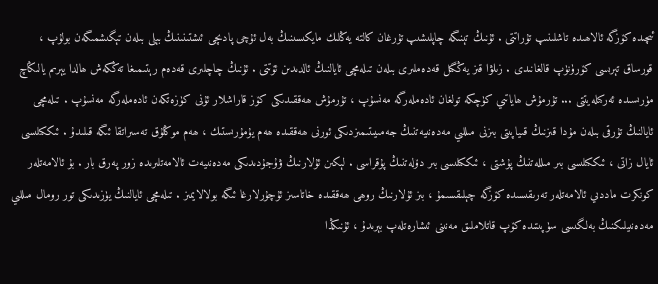ئىچىدە كۆزگە ئالاھىدە تاشلىنىپ تۇراتتى . ئۇنىڭ تېنىگە چاپلىشىپ تۇرغان كالتە يەڭلىك مايكىسىنىڭ بەل ئۇچى پادىچى ئىشتىنىنىڭ بېلى بىلەن تېگىشمىگەن بولۇپ ، قورساق تېرىسى كۆرۈنۈپ قالغانىدى . زىلۋا قىز يەڭگىل قەدەملىرى بىلەن تىلەمچى ئايالنىڭ ئالدىدىن ئۆتتى . ئۇنىڭ چاچلىرى قەدەم رېتىمىغا تەڭكەش ھالدا يېرىم يالىڭاچ مۈرىسىدە ئەركىلەيتتى ... تۇرمۇش ھاياتىي كۈچكە تولغان ئادەملەرگە مەنسۇپ ، تۇرمۇش ھەققىدىكى كۆز قاراشلار ئۇنى كۈزەتكەن ئادەملەرگە مەنسۇپ . تىلەمچى ئايالنىڭ تۇرقى بىلەن مۇدا قىزنىڭ قىياپىتى بىزنى مىللىي مەدەنىيەتنىڭ جەمىيىتىمىزدىكى ئورنى ھەققىدە ھەم يۇمۇرىستىك ، ھەم موڭلۇق تەسىراتقا ئىگە قىلىدۇ . ئىككىلىسى ئايال زاتى ، ئىككىلىسى بىر مىللەتنىڭ پۇشتى ، ئىككىلىسى بىر دۆلەتنىڭ پۇقراسى . لېكىن ئۇلارنىڭ ۋۇجۇدىدىكى مەدەنىيەت ئالامەتلىرىدە زور پەرق بار . بۇ ئالامەتلەر كونكرت ماددىي ئالامەتلەر تەرىقىسىدە كۆزگە چېلىقسىمۇ ، بىز ئۇلارنىڭ روھى ھەققىدە خاتاسىز ئۇچۇرلارغا ئىگە بولالايمىز . تىلەمچى ئايالنىڭ يۈزىدىكى تور رومال مىللىي مەدەنىيلىكنىڭ بەلگىسى سۈپىتىدە كۆپ قاتلاملىق مەنىنى ئىشارەتلەپ بېرىدۇ ، ئۇنىڭدا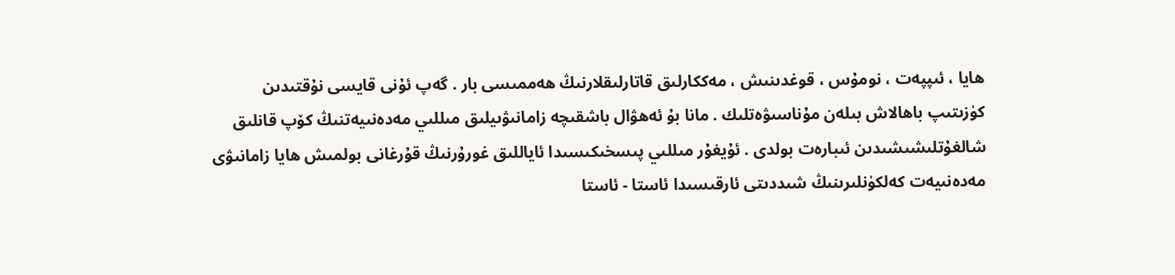ھايا ، ئىپپەت ، نومۇس ، قوغدىنىش ، مەككارلىق قاتارلىقلارنىڭ ھەممىسى بار . گەپ ئۇنى قايسى نۇقتىدىن كۈزىتىپ باھالاش بىلەن مۇناسىۋەتلىك . مانا بۇ ئەھۋال باشقىچە زامانىۋىيلىق مىللىي مەدەنىيەتنىڭ كۆپ قانلىق شالغۇتلىشىشىدىن ئىبارەت بولدى . ئۇيغۇر مىللىي پىسخىكىسىدا ئاياللىق غورۇرنىڭ قۇرغانى بولمىش ھايا زامانىۋى مەدەنىيەت كەلكۈنلىرىنىڭ شىددىتى ئارقىسىدا ئاستا - ئاستا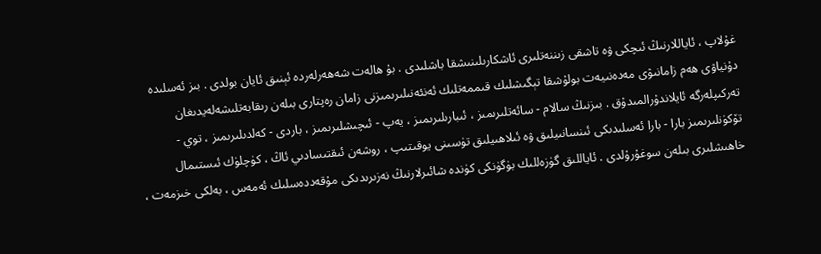غۇلاپ ، ئاياللارنىڭ ئىچكى ۋە تاشقى زىننەتلىرى ئاشكارىلىنىشقا باشلىدى . بۇ ھالەت شەھەرلەردە ئېنىق ئايان بولدى . بىز ئەسلىدە دۇنياۋى ھەم زامانىۋى مەدەنىيەت بولۇشقا تېگىشلىك قىممەتلىك ئەنئەنىلىرىمىزنى زامان رەپتارى بىلەن رىقابەتلىشەلەيدىغان تەركىپلەرگە ئايلاندۇرالمىدۇق . بىزنىڭ سالام - سائەتلىرىمىز ، ئىبارىلىرىمىز ، يەپ - ئىچىشلىرىمىز ، باردى - كەلدىلىرىمىز ، توي - تۆكۈنلىرىمىز بارا - بارا ئەسلىدىكى ئىنسانىيلىق ۋە ئىلاھىيلىق تۈسىنى يوقىتىپ ، روشەن ئىقتىسادىي ئاڭ ، كۈچلۈك ئىستىمال خاھىشلىرى بىلەن سوغۇرۇلدى . ئاياللىق گۈزەللىك بۈگۈنكى كۈندە شائىرلارنىڭ نەزىرىدىكى مۇقەددەسلىك ئەمەس ، بەلكى خىزمەت ،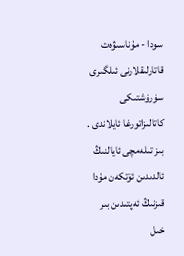سودا - مۇناسىۋەت قاتارلىقلارنى ئىلگىرى سۈرۈشتىكى كاتالىزاتورغا ئايلاندى . بىز تىلەمچى ئايالنىڭ ئالدىدىن ئۆتكەن مۇدا قىزنىڭ ئەپتىدىن بىر خىل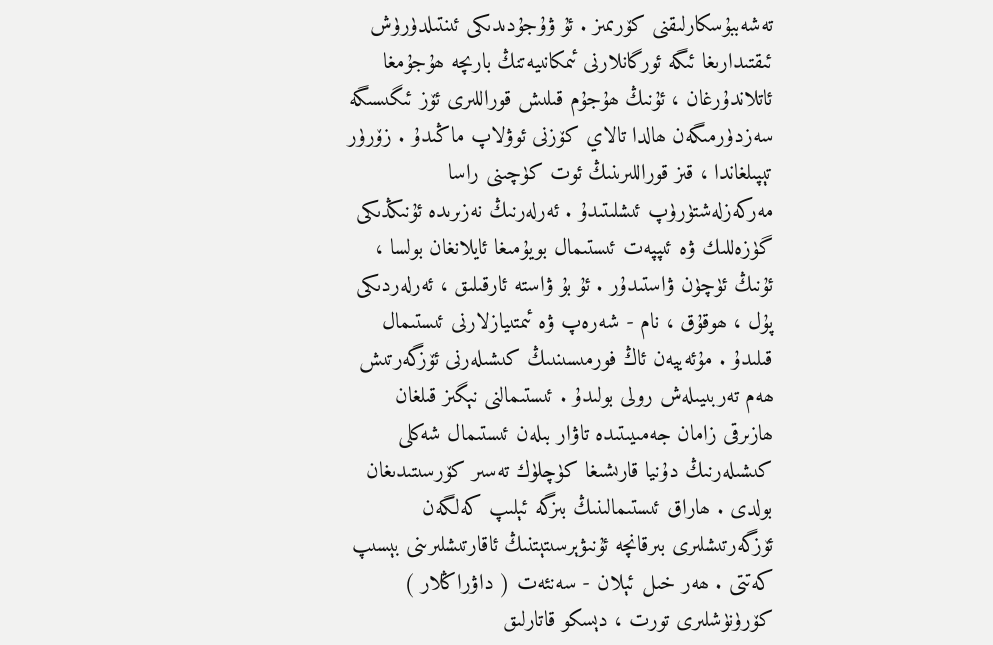تەشەببۇسكارلىقنى كۆرىمىز . ئۇ ۋۇجۇدىدىكى ئىنتىلدۈرۈش ئىقتىدارىغا ئىگە ئورگانلارنى ئىمكانىيەتنڭ بارىچە ھۇجۇمغا ئاتلاندۇرغان ، ئۇنىڭ ھۇجۇم قىلىش قوراللىرى ئۆز ئىگىسىگە سەزدۈرمىگەن ھالدا تالاي كۆزنى ئوۋلاپ ماڭىدۇ . زۆرۈر تېپىلغاندا ، قىز قوراللىرىنىڭ ئوت كۈچىنى راسا مەركەزلەشتۈرۈپ ئىشلىتىدۇ . ئەرلەرنىڭ نەزىرىدە ئۇنىڭدىكى گۈزەللىك ۋە ئىپپەت ئىستىمال بويۇمىغا ئايلانغان بولسا ، ئۇنىڭ ئۈچۈن ۋاستىدۇر . ئۇ بۇ ۋاستە ئارقىلىق ، ئەرلەردىكى پۇل ، ھوقۇق ، نام - شەرەپ ۋە ئىمتىيازلارنى ئىستىمال قىلىدۇ . مۇئەييەن ئاڭ فورمىسىنىىڭ كىشىلەرنى ئۆزگەرتىش ھەم تەربىيىلەش رولى بولىدۇ . ئىستىمالنى نېگىز قىلغان ھازىرقى زامان جەمىيىتىدە تاۋار بىلەن ئىستىمال شەكلى كىشىلەرنىڭ دۇنيا قارىشىغا كۈچلۈك تەسىر كۆرسىتىدىغان بولدى . ھاراق ئىستىمالىنىڭ بىزگە ئېلىپ كەلگەن ئۆزگەرتىشلىرى بىرقانچە ئۇنىۋېرسىتېتنىڭ ئاقارتىشلىرىنى بېسىپ كەتتى . ھەر خىل ئېلان - سەنئەت ( داۋراڭلار ) كۆرۈنۈشلىرى تورت ، دېسكو قاتارلىق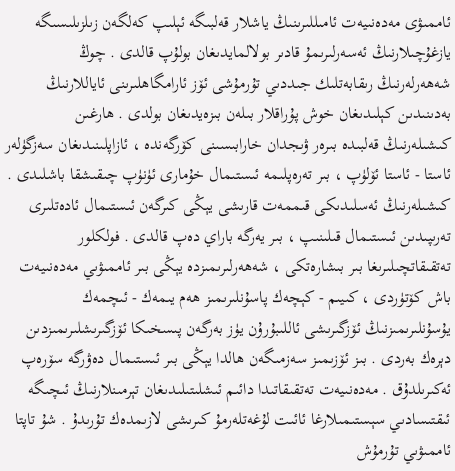ئاممىۋى مەدەنىيەت ئامىللىرىنىڭ ياشلار قەلبىگە ئېلىپ كەلگەن زىلزىلىسىگە يازغۇچىلارنىڭ ئەسەرلىرىمۇ قادىر بولالمايدىغان بولۇپ قالدى . چوڭ شەھەرلەرنىڭ رىقابەتلىك جىددىي تۇرمۇشى ئۆز ئارامگاھلىرىنى ئاياللارنىڭ بەدىنىدىن كېلىدىغان خوش پۇراقلار بىلەن بىزەيدىغان بولدى . ھارغىن كىشىلەرنىڭ قەلبىدە بىرەر ۋىجدان خارابىسىنى كۆرگەندە ، ئازاپلىنىدىغان سەزگۈلەر ئاستا - ئاستا ئۆلۈپ ، بىر تەرەپلىمە ئىستىمال خۇمارى ئۈنۈپ چىقىشقا باشلىدى . كىشىلەرنىڭ ئەسلىدىكى قىممەت قارىشى يېڭى كىرگەن ئىستىمال ئادەتلىرى تەرىپىدىن ئىستىمال قىلىنىپ ، بىر يەرگە باراي دەپ قالدى . فولكلور تەتقىقاتچىلىرىغا بىر بىشارەتكى ، شەھەرلىرىمىزدە يېڭى بىر ئاممىۋىي مەدەنىيەت باش كۆتۈردى ، كىيىم - كېچەك پاسۇنلىرىمىز ھەم يىمەك - ئىچمەك يۇسۇنلىرىمىزنىڭ ئۆزگىرىشى ئاللىبۇرۇن يۈز بەرگەن پىسخىكا ئۆزگىرىشلىرىمىزدىن دېرەك بەردى . بىز ئۆزىمىز سەزمىگەن ھالدا يېڭى بىر ئىستىمال دەۋرگە سۆرەپ ئەكىرىلدۇق . مەدەنىيەت تەتقىقاتىدا دائىم ئىشلىتىلىدىغان تېرمىنلارنىڭ ئىچىگە ئىقتىسادىي سېستىمىلارغا ئائىت لۇغەتلەرمۇ كىرىشى لازىمدەك تۇرىدۇ . شۇ تاپتا ئاممىۋىي تۇرمۇش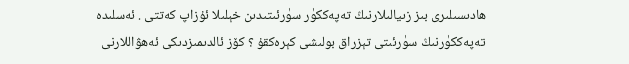ھادىسىلىرى بىز زىيالىلارنىڭ تەپەككۈر سۈرئىتىدىن خېلىلا ئۇزاپ كەتتى . ئەسلىدە تەپەككۈرنىڭ سۈرئىتى تېزراق بولىشى كېرەكقۇ ؟ كۆز ئالدىمىزدىكى ئەھۋاللارنى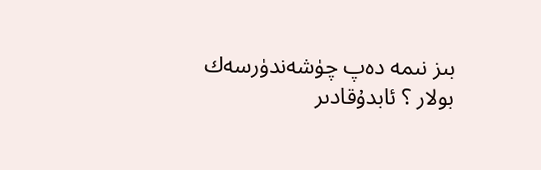بىز نىمە دەپ چۈشەندۈرسەك بولار ؟ ئابدۇقادىر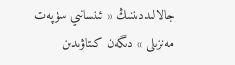جالالىددىننىڭ « ئىنسانىي سۈپەت مەنزىلى » دىگەن كىتاۋىدىن